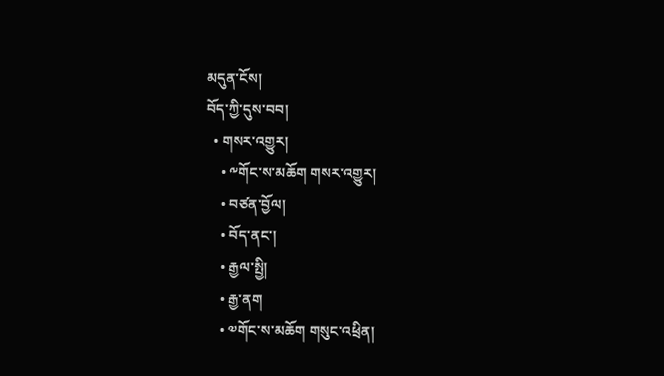མདུན་ངོས།
བོད་ཀྱི་དུས་བབ།
  • གསར་འགྱུར།
    • ༸གོང་ས་མཆོག གསར་འགྱུར།
    • བཙན་བྱོལ།
    • བོད་ནང་།
    • རྒྱལ་སྤྱི།
    • རྒྱ་ནག
    • ༧གོང་ས་མཆོག གསུང་འཕྲིན།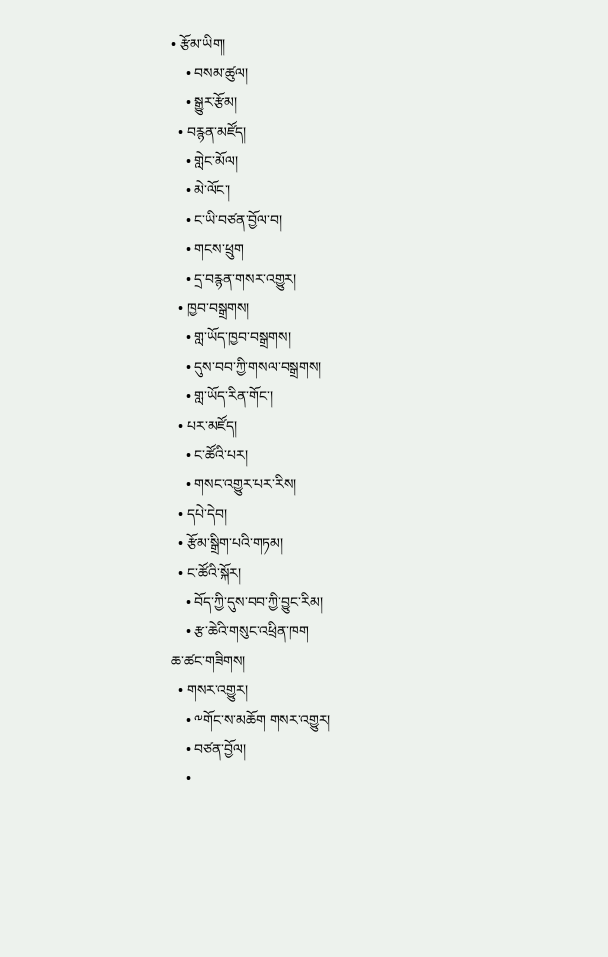• རྩོམ་ཡིག།
    • བསམ་ཚུལ།
    • སྒྱུར་རྩོམ།
  • བརྙན་མཛོད།
    • གླེང་མོལ།
    • མེ་ལོང་།
    • ང་ཡི་བཙན་བྱོལ་བ།
    • གངས་ཕྲུག
    • དྲ་བརྙན་གསར་འགྱུར།
  • ཁྱབ་བསྒྲགས།
    • གླ་ཡོད་ཁྱབ་བསྒྲགས།
    • དུས་བབ་ཀྱི་གསལ་བསྒྲགས།
    • གླ་ཡོད་རིན་གོང་།
  • པར་མཛོད།
    • ང་ཚོའི་པར།
    • གསང་འགྱུར་པར་རིས།
  • དཔེ་དེབ།
  • རྩོམ་སྒྲིག་པའི་གཏམ།
  • ང་ཚོའི་སྐོར།
    • བོད་ཀྱི་དུས་བབ་ཀྱི་བྱུང་རིམ།
    • རྩ་ཆེའི་གསུང་འཕྲིན་ཁག
ཆ་ཚང་གཟིགས།
  • གསར་འགྱུར།
    • ༸གོང་ས་མཆོག གསར་འགྱུར།
    • བཙན་བྱོལ།
    •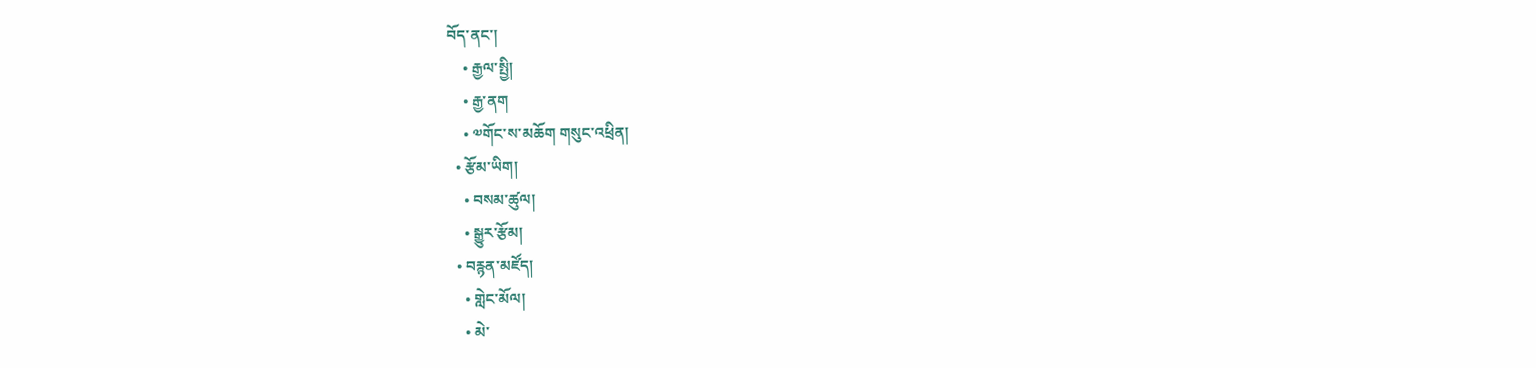བོད་ནང་།
    • རྒྱལ་སྤྱི།
    • རྒྱ་ནག
    • ༧གོང་ས་མཆོག གསུང་འཕྲིན།
  • རྩོམ་ཡིག།
    • བསམ་ཚུལ།
    • སྒྱུར་རྩོམ།
  • བརྙན་མཛོད།
    • གླེང་མོལ།
    • མེ་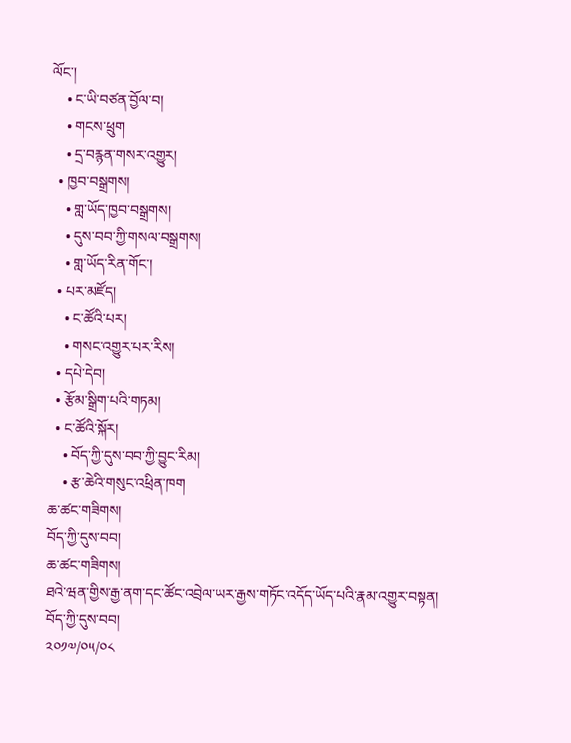ལོང་།
    • ང་ཡི་བཙན་བྱོལ་བ།
    • གངས་ཕྲུག
    • དྲ་བརྙན་གསར་འགྱུར།
  • ཁྱབ་བསྒྲགས།
    • གླ་ཡོད་ཁྱབ་བསྒྲགས།
    • དུས་བབ་ཀྱི་གསལ་བསྒྲགས།
    • གླ་ཡོད་རིན་གོང་།
  • པར་མཛོད།
    • ང་ཚོའི་པར།
    • གསང་འགྱུར་པར་རིས།
  • དཔེ་དེབ།
  • རྩོམ་སྒྲིག་པའི་གཏམ།
  • ང་ཚོའི་སྐོར།
    • བོད་ཀྱི་དུས་བབ་ཀྱི་བྱུང་རིམ།
    • རྩ་ཆེའི་གསུང་འཕྲིན་ཁག
ཆ་ཚང་གཟིགས།
བོད་ཀྱི་དུས་བབ།
ཆ་ཚང་གཟིགས།
ཐའེ་ཝན་གྱིས་རྒྱ་ནག་དང་ཚོང་འབྲེལ་ཡར་རྒྱས་གཏོང་འདོད་ཡོད་པའི་རྣམ་འགྱུར་བསྟན།
བོད་ཀྱི་དུས་བབ།
༢༠༡༧/༠༥/༠༨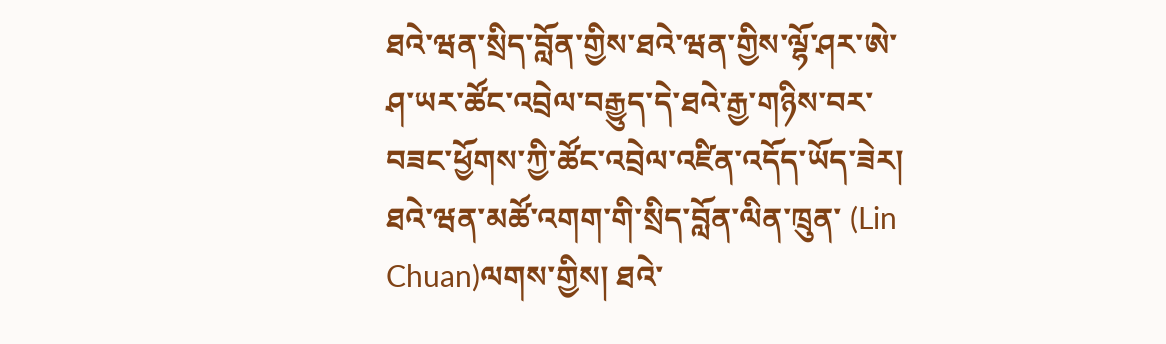ཐའེ་ཝན་སྲིད་བློན་གྱིས་ཐའེ་ཝན་གྱིས་ལྷོ་ཤར་ཨེ་ཤ་ཡར་ཚོང་འབྲེལ་བརྒྱུད་དེ་ཐའེ་རྒྱ་གཉིས་བར་བཟང་ཕྱོགས་ཀྱི་ཚོང་འབྲེལ་འཛིན་འདོད་ཡོད་ཟེར།
ཐའེ་ཝན་མཚོ་འགག་གི་སྲིད་བློན་ལིན་ཁྲུན་ (Lin Chuan)ལགས་གྱིས། ཐའེ་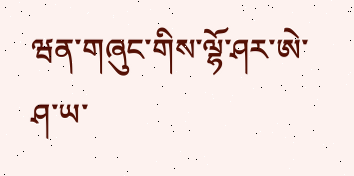ཝན་གཞུང་གིས་ལྷོ་ཤར་ཨེ་ཤ་ཡ་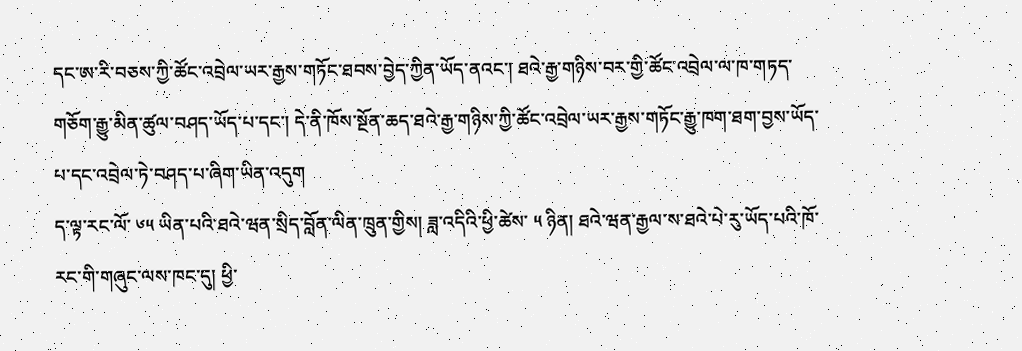དང་ཨ་རི་བཅས་ཀྱི་ཚོང་འབྲེལ་ཡར་རྒྱས་གཏོང་ཐབས་བྱེད་ཀྱིན་ཡོད་ནའང་། ཐའེ་རྒྱ་གཉིས་བར་གྱི་ཚོང་འབྲེལ་ལ་ཁ་གཏད་གཅོག་རྒྱུ་མིན་ཚུལ་བཤད་ཡོད་པ་དང་། དེ་ནི་ཁོས་སྔོན་ཆད་ཐའེ་རྒྱ་གཉིས་ཀྱི་ཚོང་འབྲེལ་ཡར་རྒྱས་གཏོང་རྒྱུ་ཁག་ཐག་བྱས་ཡོད་པ་དང་འབྲེལ་ཏེ་བཤད་པ་ཞིག་ཡིན་འདུག
ད་ལྟ་རང་ལོ་ ༦༥ ཡིན་པའི་ཐའེ་ཝན་སྲིད་བློན་ལིན་ཁྲུན་གྱིས། ཟླ་འདིའི་ཕྱི་ཚེས་ ༥ ཉིན། ཐའེ་ཝན་རྒྱལ་ས་ཐའེ་པེ་རུ་ཡོད་པའི་ཁོ་རང་གི་གཞུང་ལས་ཁང་དུ། ཕྱི་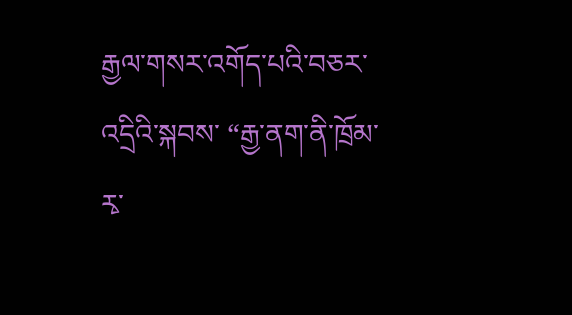རྒྱལ་གསར་འགོད་པའི་བཅར་འདྲིའི་སྐབས་ “རྒྱ་ནག་ནི་ཁྲོམ་རྭ་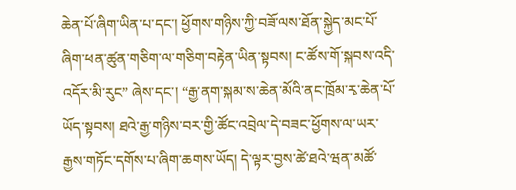ཆེན་པོ་ཞིག་ཡིན་པ་དང་། ཕྱོགས་གཉིས་ཀྱི་བཟོ་ལས་ཐོན་སྐྱེད་མང་པོ་ཞིག་ཕན་ཚུན་གཅིག་ལ་གཅིག་བརྟེན་ཡིན་སྟབས། ང་ཚོས་གོ་སྐབས་འདི་འདོར་མི་རུང” ཞེས་དང་། “རྒྱ་ནག་སྐམ་ས་ཆེན་མོའི་ནང་ཁྲོམ་རྭ་ཆེན་པོ་ཡོད་སྟབས། ཐའེ་རྒྱ་གཉིས་བར་གྱི་ཚོང་འབྲེལ་དེ་བཟང་ཕྱོགས་ལ་ཡར་རྒྱས་གཏོང་དགོས་པ་ཞིག་ཆགས་ཡོད། དེ་ལྟར་བྱས་ཚེ་ཐའེ་ཝན་མཚོ་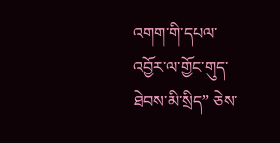འགག་གི་དཔལ་འབྱོར་ལ་གྱོང་གུད་ཐེབས་མི་སྲིད” ཅེས་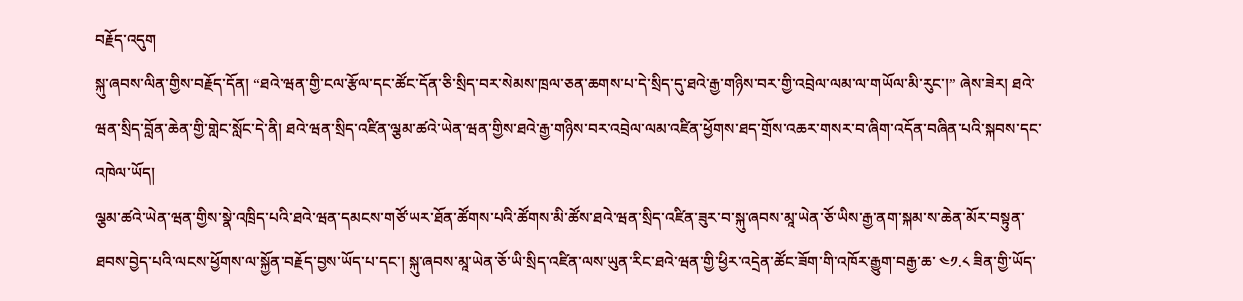བརྗོད་འདུག
སྐུ་ཞབས་ལིན་གྱིས་བརྗོད་དོན། “ཐའེ་ཝན་གྱི་ངལ་རྩོལ་དང་ཚོང་དོན་ཅི་སྲིད་བར་སེམས་ཁྲལ་ཅན་ཆགས་པ་དེ་སྲིད་དུ་ཐའེ་རྒྱ་གཉིས་བར་གྱི་འབྲེལ་ལམ་ལ་གཡོལ་མི་རུང་།” ཞེས་ཟེར། ཐའེ་ཝན་སྲིད་བློན་ཆེན་གྱི་གླེང་སློང་དེ་ནི། ཐའེ་ཝན་སྲིད་འཛིན་ལྕམ་ཚའེ་ཡེན་ཝན་གྱིས་ཐའེ་རྒྱ་གཉིས་བར་འབྲེལ་ལམ་འཛིན་ཕྱོགས་ཐད་གྲོས་འཆར་གསར་བ་ཞིག་འདོན་བཞིན་པའི་སྐབས་དང་འཁེལ་ཡོད།
ལྕམ་ཚའེ་ཡེན་ཝན་གྱིས་སྣེ་འཁྲིད་པའི་ཐའེ་ཝན་དམངས་གཙོ་ཡར་ཐོན་ཚོགས་པའི་ཚོགས་མི་ཚོས་ཐའེ་ཝན་སྲིད་འཛིན་ཟུར་བ་སྐུ་ཞབས་མཱ་ཡེན་ཅོ་ཡིས་རྒྱ་ནག་སྐམ་ས་ཆེན་མོར་བསྟུན་ཐབས་བྱེད་པའི་ལངས་ཕྱོགས་ལ་སྐྱོན་བརྗོད་བྱས་ཡོད་པ་དང་། སྐུ་ཞབས་མཱ་ཡེན་ཅོ་ཡི་སྲིད་འཛིན་ལས་ཡུན་རིང་ཐའེ་ཝན་གྱི་ཕྱིར་འདྲེན་ཚོང་ཟོག་གི་འཁོར་རྒྱུག་བརྒྱ་ཆ་ ༤༡.༨ ཟིན་གྱི་ཡོད་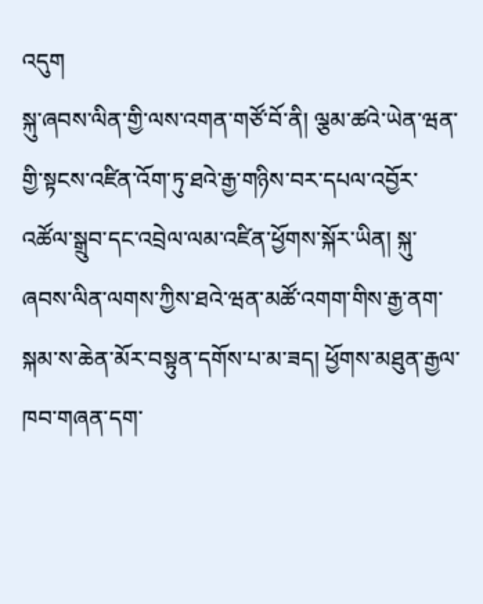འདུག
སྐུ་ཞབས་ལིན་གྱི་ལས་འགན་གཙོ་བོ་ནི། ལྕམ་ཚའེ་ཡེན་ཝན་གྱི་སྟངས་འཛིན་འོག་ཏུ་ཐའེ་རྒྱ་གཉིས་བར་དཔལ་འབྱོར་འཚོལ་སྒྲུབ་དང་འབྲེལ་ལམ་འཛིན་ཕྱོགས་སྐོར་ཡིན། སྐུ་ཞབས་ལིན་ལགས་ཀྱིས་ཐའེ་ཝན་མཚོ་འགག་གིས་རྒྱ་ནག་སྐམ་ས་ཆེན་མོར་བསྟུན་དགོས་པ་མ་ཟད། ཕྱོགས་མཐུན་རྒྱལ་ཁབ་གཞན་དག་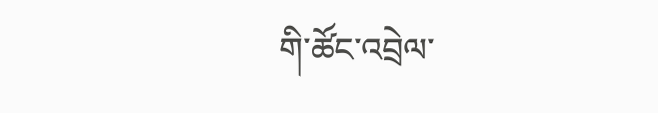གི་ཚོང་འབྲེལ་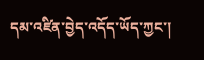དམ་འཛིན་བྱེད་འདོད་ཡོད་ཀྱང་།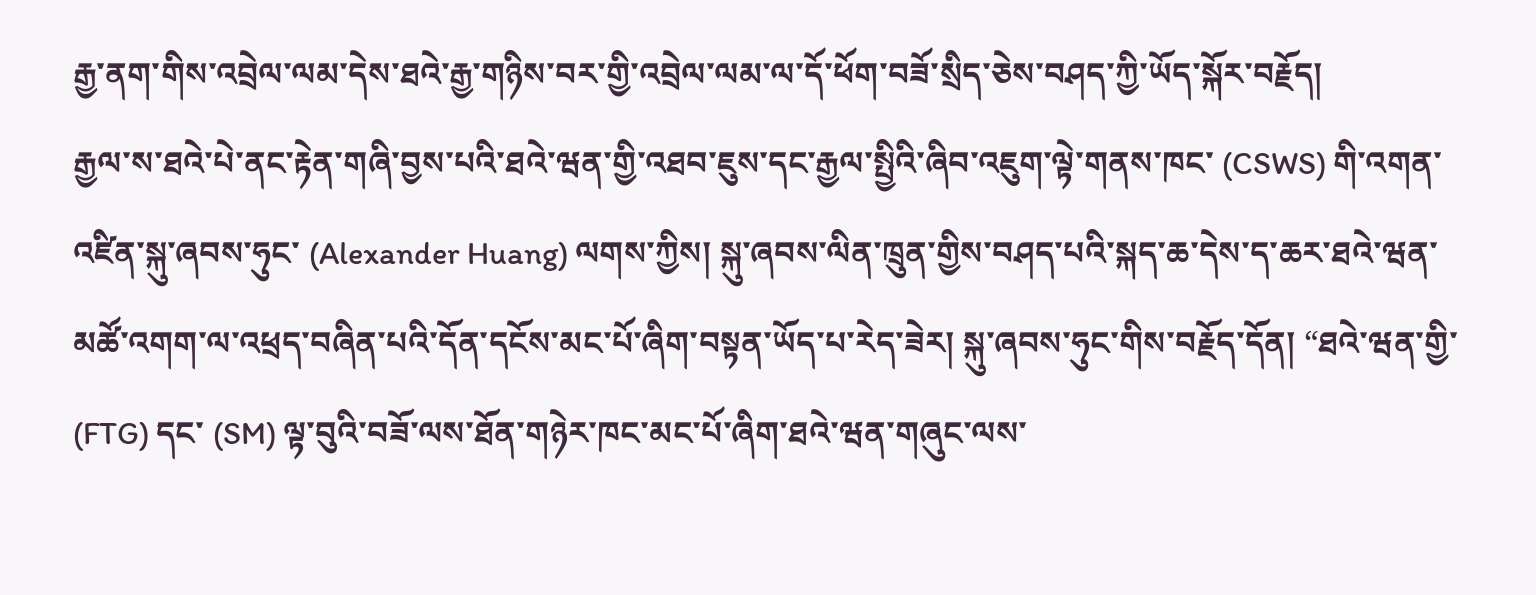རྒྱ་ནག་གིས་འབྲེལ་ལམ་དེས་ཐའེ་རྒྱ་གཉིས་བར་གྱི་འབྲེལ་ལམ་ལ་དོ་ཕོག་བཟོ་སྲིད་ཅེས་བཤད་ཀྱི་ཡོད་སྐོར་བརྗོད།
རྒྱལ་ས་ཐའེ་པེ་ནང་རྟེན་གཞི་བྱས་པའི་ཐའེ་ཝན་གྱི་འཐབ་ཇུས་དང་རྒྱལ་སྤྱིའི་ཞིབ་འཇུག་ལྟེ་གནས་ཁང་ (CSWS) གི་འགན་འཛིན་སྐུ་ཞབས་ཧུང་ (Alexander Huang) ལགས་ཀྱིས། སྐུ་ཞབས་ལིན་ཁྲུན་གྱིས་བཤད་པའི་སྐད་ཆ་དེས་ད་ཆར་ཐའེ་ཝན་མཚོ་འགག་ལ་འཕྲད་བཞིན་པའི་དོན་དངོས་མང་པོ་ཞིག་བསྟན་ཡོད་པ་རེད་ཟེར། སྐུ་ཞབས་ཧུང་གིས་བརྗོད་དོན། “ཐའེ་ཝན་གྱི་ (FTG) དང་ (SM) ལྟ་བུའི་བཟོ་ལས་ཐོན་གཉེར་ཁང་མང་པོ་ཞིག་ཐའེ་ཝན་གཞུང་ལས་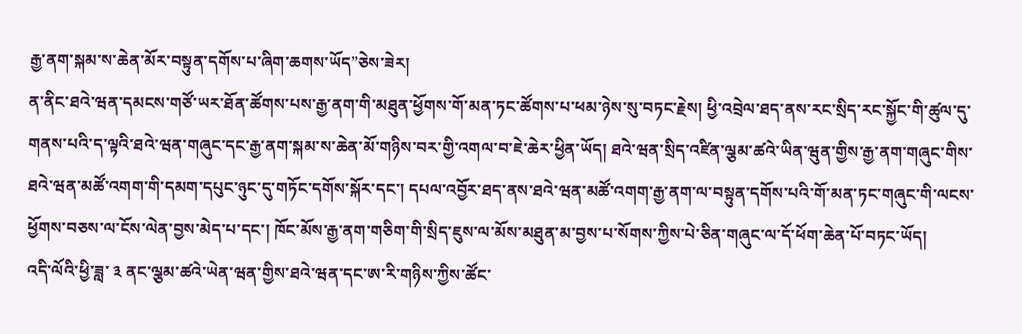རྒྱ་ནག་སྐམ་ས་ཆེན་མོར་བསྟུན་དགོས་པ་ཞིག་ཆགས་ཡོད”ཅེས་ཟེར།
ན་ནིང་ཐའེ་ཝན་དམངས་གཙོ་ཡར་ཐོན་ཚོགས་པས་རྒྱ་ནག་གི་མཐུན་ཕྱོགས་གོ་མན་ཏང་ཚོགས་པ་ཕམ་ཉེས་སུ་བཏང་རྗེས། ཕྱི་འབྲེལ་ཐད་ནས་རང་སྲིད་རང་སྐྱོང་གི་ཚུལ་དུ་གནས་པའི་ད་ལྟའི་ཐའེ་ཝན་གཞུང་དང་རྒྱ་ནག་སྐམ་ས་ཆེན་མོ་གཉིས་བར་གྱི་འགལ་བ་ཇེ་ཆེར་ཕྱིན་ཡོད། ཐའེ་ཝན་སྲིད་འཛིན་ལྕམ་ཚའེ་ཡིན་ཝུན་གྱིས་རྒྱ་ནག་གཞུང་གིས་ཐའེ་ཝན་མཚོ་འགག་གི་དམག་དཔུང་ཉུང་དུ་གཏོང་དགོས་སྐོར་དང་། དཔལ་འབྱོར་ཐད་ནས་ཐའེ་ཝན་མཚོ་འགག་རྒྱ་ནག་ལ་བསྟུན་དགོས་པའི་གོ་མན་ཏང་གཞུང་གི་ལངས་ཕྱོགས་བཅས་ལ་ངོས་ལེན་བྱས་མེད་པ་དང་། ཁོང་མོས་རྒྱ་ནག་གཅིག་གི་སྲིད་ཇུས་ལ་མོས་མཐུན་མ་བྱས་པ་སོགས་ཀྱིས་པེ་ཅིན་གཞུང་ལ་དོ་ཕོག་ཆེན་པོ་བཏང་ཡོད།
འདི་ལོའི་ཕྱི་ཟླ་ ༣ ནང་ལྕམ་ཚའེ་ཡེན་ཝན་གྱིས་ཐའེ་ཝན་དང་ཨ་རི་གཉིས་ཀྱིས་ཚོང་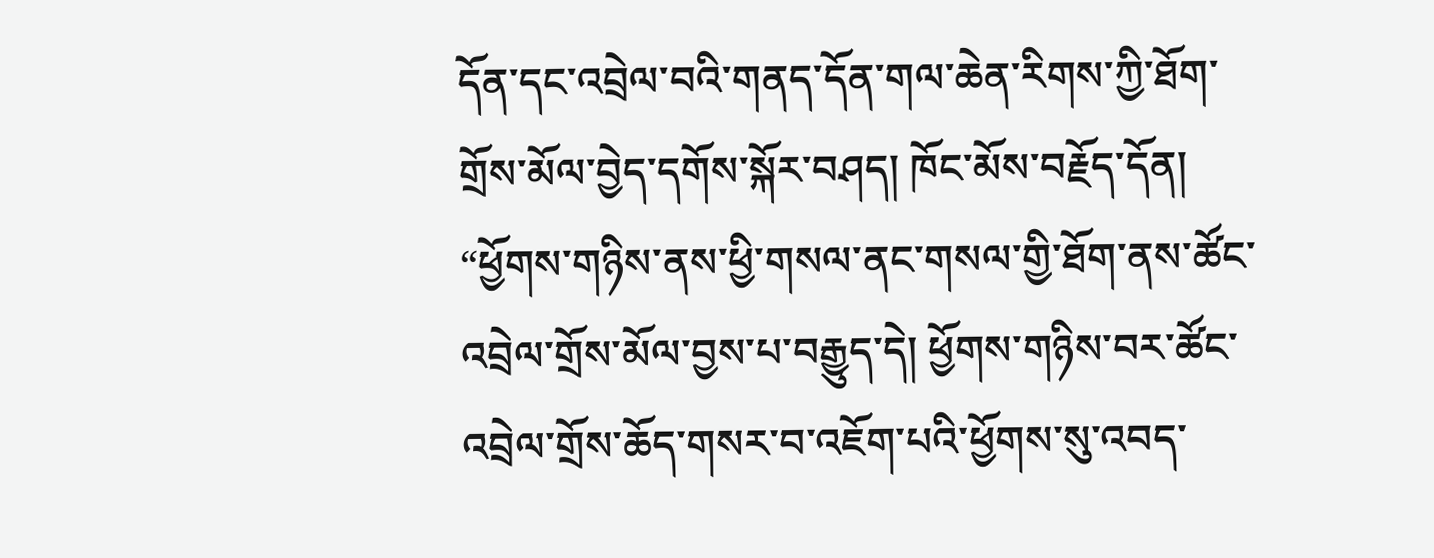དོན་དང་འབྲེལ་བའི་གནད་དོན་གལ་ཆེན་རིགས་ཀྱི་ཐོག་གྲོས་མོལ་བྱེད་དགོས་སྐོར་བཤད། ཁོང་མོས་བརྗོད་དོན། “ཕྱོགས་གཉིས་ནས་ཕྱི་གསལ་ནང་གསལ་གྱི་ཐོག་ནས་ཚོང་འབྲེལ་གྲོས་མོལ་བྱས་པ་བརྒྱུད་དེ། ཕྱོགས་གཉིས་བར་ཚོང་འབྲེལ་གྲོས་ཆོད་གསར་བ་འཇོག་པའི་ཕྱོགས་སུ་འབད་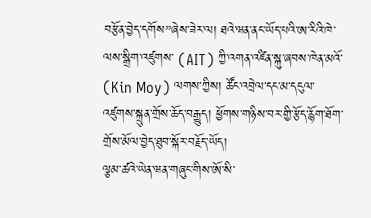བརྩོན་བྱེད་དགོས”ཞེས་ཟེར་ལ། ཐའེ་ཝན་ནང་ཡོད་པའི་ཨ་རིའི་ཁེ་ལས་སྒྲིག་འཛུགས་ (AIT) ཀྱི་འགན་འཛིན་སྐུ་ཞབས་ཁེན་མའོ་ (Kin Moy) ལགས་ཀྱིས། ཚོང་འབྲེལ་དང་མ་དངུལ་འཛུགས་སྐྲུན་གྲོས་ཆོད་བརྒྱུད། ཕྱོགས་གཉིས་བར་གྱི་རྩོད་རྙོག་ཐོག་གྲོས་མོལ་བྱེད་ཐུབ་སྐོར་བརྗོད་ཡོད།
ལྕམ་ཚའེ་ཡེན་ཝན་གཞུང་གིས་ཨོ་སི་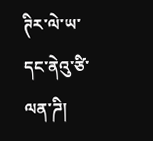ཊིར་ལེ་ཡ་དང་ནེའུ་ཙི་ལན་ཌི།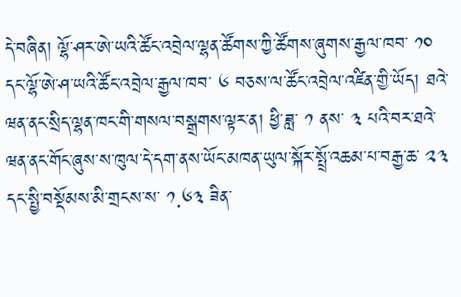དེ་བཞིན། ལྷོ་ཤར་ཨེ་ཡའི་ཚོང་འབྲེལ་ལྷན་ཚོགས་ཀྱི་ཚོགས་ཞུགས་རྒྱལ་ཁབ་ ༡༠ དང་ལྷོ་ཨེ་ཤ་ཡའི་ཚོང་འབྲེལ་རྒྱལ་ཁབ་ ༦ བཅས་ལ་ཚོང་འབྲེལ་འཛིན་གྱི་ཡོད། ཐའེ་ཝན་ནང་སྲིད་ལྷན་ཁང་གི་གསལ་བསྒྲགས་ལྟར་ན། ཕྱི་ཟླ་ ༡ ནས་ ༣ པའི་བར་ཐའེ་ཝན་ནང་གོང་ཞུས་ས་ཁུལ་དེ་དག་ནས་ཡོང་མཁན་ཡུལ་སྐོར་སྤྲོ་འཆམ་པ་བརྒྱ་ཆ་ ༢༣ དང་སྤྱི་བསྡོམས་མི་གྲངས་ས་ ༡.༦༣ ཟིན་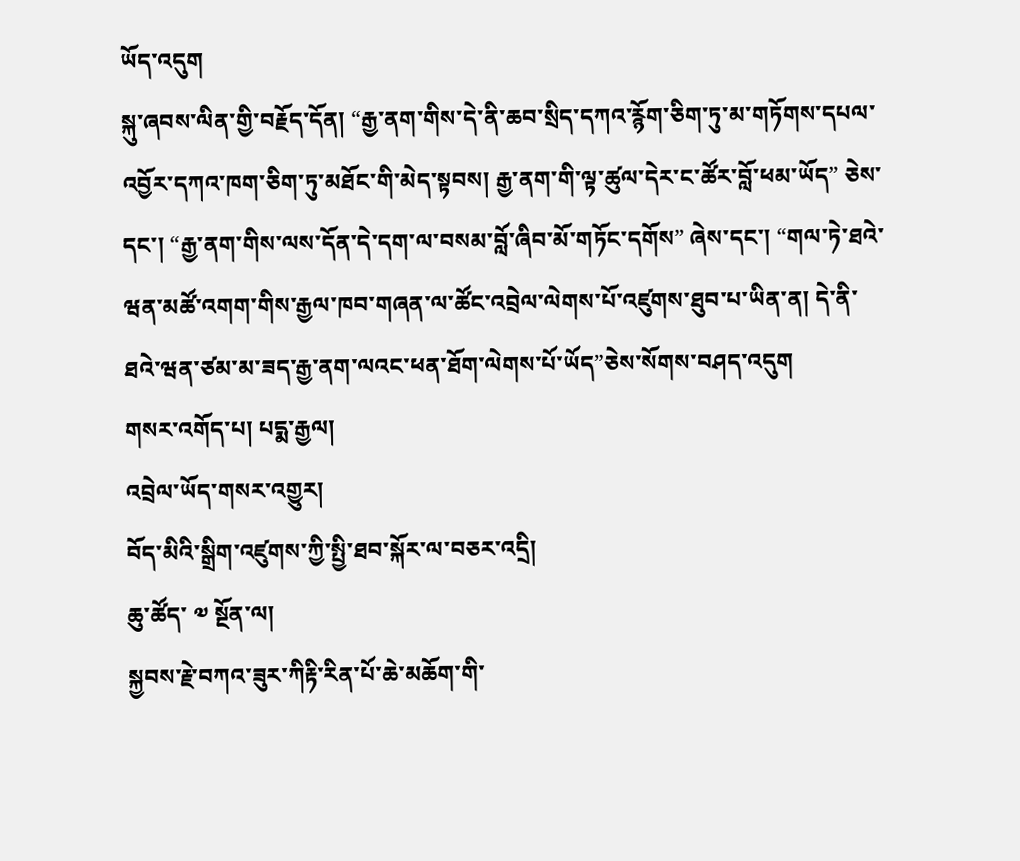ཡོད་འདུག
སྐུ་ཞབས་ལིན་གྱི་བརྗོད་དོན། “རྒྱ་ནག་གིས་དེ་ནི་ཆབ་སྲིད་དཀའ་རྙོག་ཅིག་ཏུ་མ་གཏོགས་དཔལ་འབྱོར་དཀའ་ཁག་ཅིག་ཏུ་མཐོང་གི་མེད་སྟབས། རྒྱ་ནག་གི་ལྟ་ཚུལ་དེར་ང་ཚོར་བློ་ཕམ་ཡོད” ཅེས་དང་། “རྒྱ་ནག་གིས་ལས་དོན་དེ་དག་ལ་བསམ་བློ་ཞིབ་མོ་གཏོང་དགོས” ཞེས་དང་། “གལ་ཏེ་ཐའེ་ཝན་མཚོ་འགག་གིས་རྒྱལ་ཁབ་གཞན་ལ་ཚོང་འབྲེལ་ལེགས་པོ་འཛུགས་ཐུབ་པ་ཡིན་ན། དེ་ནི་ཐའེ་ཝན་ཙམ་མ་ཟད་རྒྱ་ནག་ལའང་ཕན་ཐོག་ལེགས་པོ་ཡོད”ཅེས་སོགས་བཤད་འདུག
གསར་འགོད་པ། པདྨ་རྒྱལ།
འབྲེལ་ཡོད་གསར་འགྱུར།
བོད་མིའི་སྒྲིག་འཛུགས་ཀྱི་སྤྱི་ཐབ་སྐོར་ལ་བཅར་འདྲི།
ཆུ་ཚོད་ ༧ སྔོན་ལ།
སྐྱབས་རྗེ་བཀའ་ཟུར་ཀིརྟི་རིན་པོ་ཆེ་མཆོག་གི་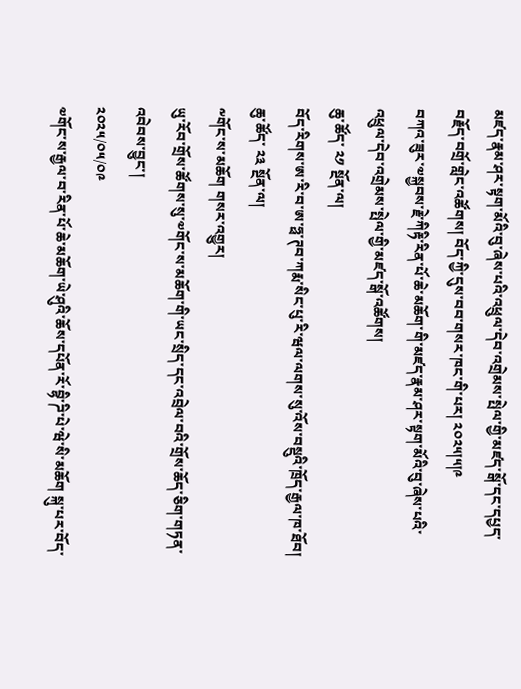མཛད་རྣམ་ཤར་སྟག་མོའི་བུ་ཞེས་པའི་འཕྲུལ་དེབ་འགྲེམས་སྤེལ་གྱི་མཛད་སྒོ་དང་དཔྱད་བརྗོད་བགྲོ་གླེང་འཚོགས། བོད་ཀྱི་དུས་བབ་གསར་ཁང་གི་པར། ༢༠༢༥།༥།༩
བཀའ་ཟུར་༧སྐྱབས་རྗེ་ཀིརྟི་རིན་པོ་ཆེ་མཆོག་གི་མཛད་རྣམ་ཤར་སྟག་མོའི་བུ་ཞེས་པའི་འཕྲུལ་དེབ་འགྲེམས་སྤེལ་གྱི་མཛད་སྒོ་འཚོགས།
ཆུ་ཚོད་ ༢༡ སྔོན་ལ།
བོད་རིགས་ཨ་རི་བ་ཨ་ཧྥ་ཊབ་ཀརྨ་སིང་པུ་རི་ཝལ་ལགས་སུ་འོས་བསྡུའི་ཁྲོད་རྒྱལ་ཁ་ཐོབ།
ཆུ་ཚོད་ ༢༣ སྔོན་ལ།
༸གོང་ས་མཆོག གསར་འགྱུར།
ཡུ་རོབ་གྲོས་ཚོགས་སུ་༧གོང་ས་མཆོག་གི་ཡང་སྲིད་དང་འབྲེལ་བའི་གྲོས་ཆོད་ཅིག་གཏན་འབེབས་བྱུང་།
༢༠༢༥/༠༥/༠༩
༧གོང་ས་རྒྱལ་བ་རིན་པོ་ཆེ་མཆོག་ཡེ་ཤུའི་ཆོས་དཔོན་རོ་བྷི་ཌི་པེ་ཝེ་སི་མཆོག སྐུ་པར་བོད་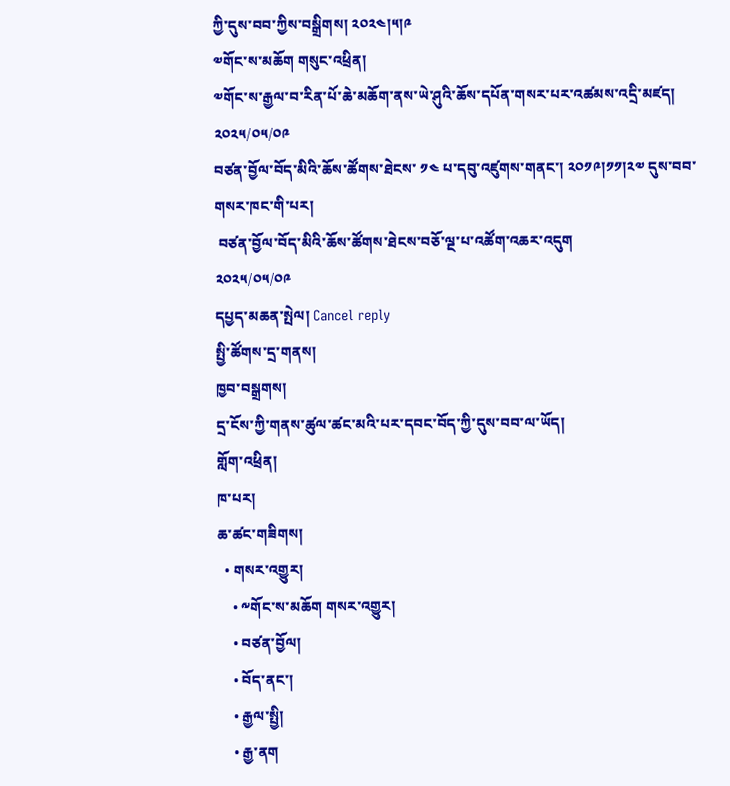ཀྱི་དུས་བབ་ཀྱིས་བསྒྲིགས། ༢༠༢༤།༥།༩
༧གོང་ས་མཆོག གསུང་འཕྲིན།
༧གོང་ས་རྒྱལ་བ་རིན་པོ་ཆེ་མཆོག་ནས་ཡེ་ཤུའི་ཆོས་དཔོན་གསར་པར་འཚམས་འདྲི་མཛད།
༢༠༢༥/༠༥/༠༩
བཙན་བྱོལ་བོད་མིའི་ཆོས་ཚོགས་ཐེངས་ ༡༤ པ་དབུ་འཛུགས་གནང་། ༢༠༡༩།༡༡།༢༧ དུས་བབ་གསར་ཁང་གི་པར།
 བཙན་བྱོལ་བོད་མིའི་ཆོས་ཚོགས་ཐེངས་བཅོ་ལྔ་པ་འཚོག་འཆར་འདུག
༢༠༢༥/༠༥/༠༩
དཔྱད་མཆན་སྤེལ། Cancel reply
སྤྱི་ཚོགས་དྲ་གནས།
ཁྱབ་བསྒྲགས།
དྲ་ངོས་ཀྱི་གནས་ཚུལ་ཚང་མའི་པར་དབང་བོད་ཀྱི་དུས་བབ་ལ་ཡོད།
གློག་འཕྲིན།
ཁ་པར།
ཆ་ཚང་གཟིགས།
  • གསར་འགྱུར།
    • ༸གོང་ས་མཆོག གསར་འགྱུར།
    • བཙན་བྱོལ།
    • བོད་ནང་།
    • རྒྱལ་སྤྱི།
    • རྒྱ་ནག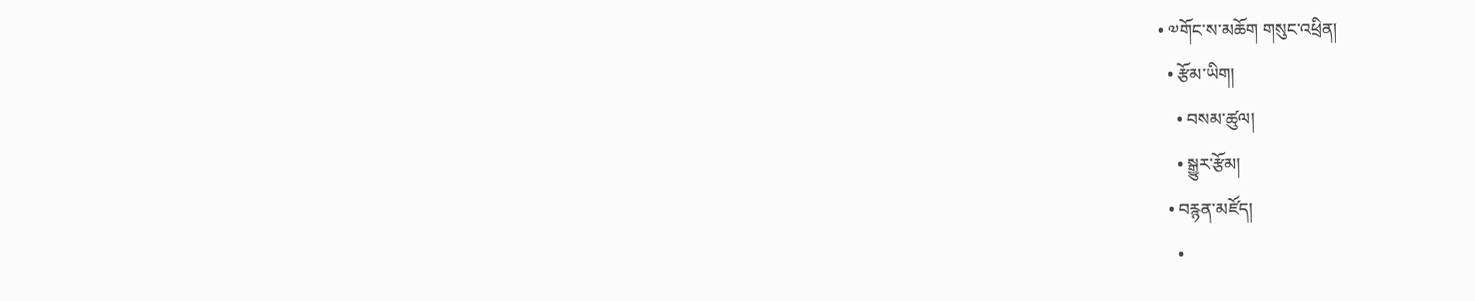• ༧གོང་ས་མཆོག གསུང་འཕྲིན།
  • རྩོམ་ཡིག།
    • བསམ་ཚུལ།
    • སྒྱུར་རྩོམ།
  • བརྙན་མཛོད།
    •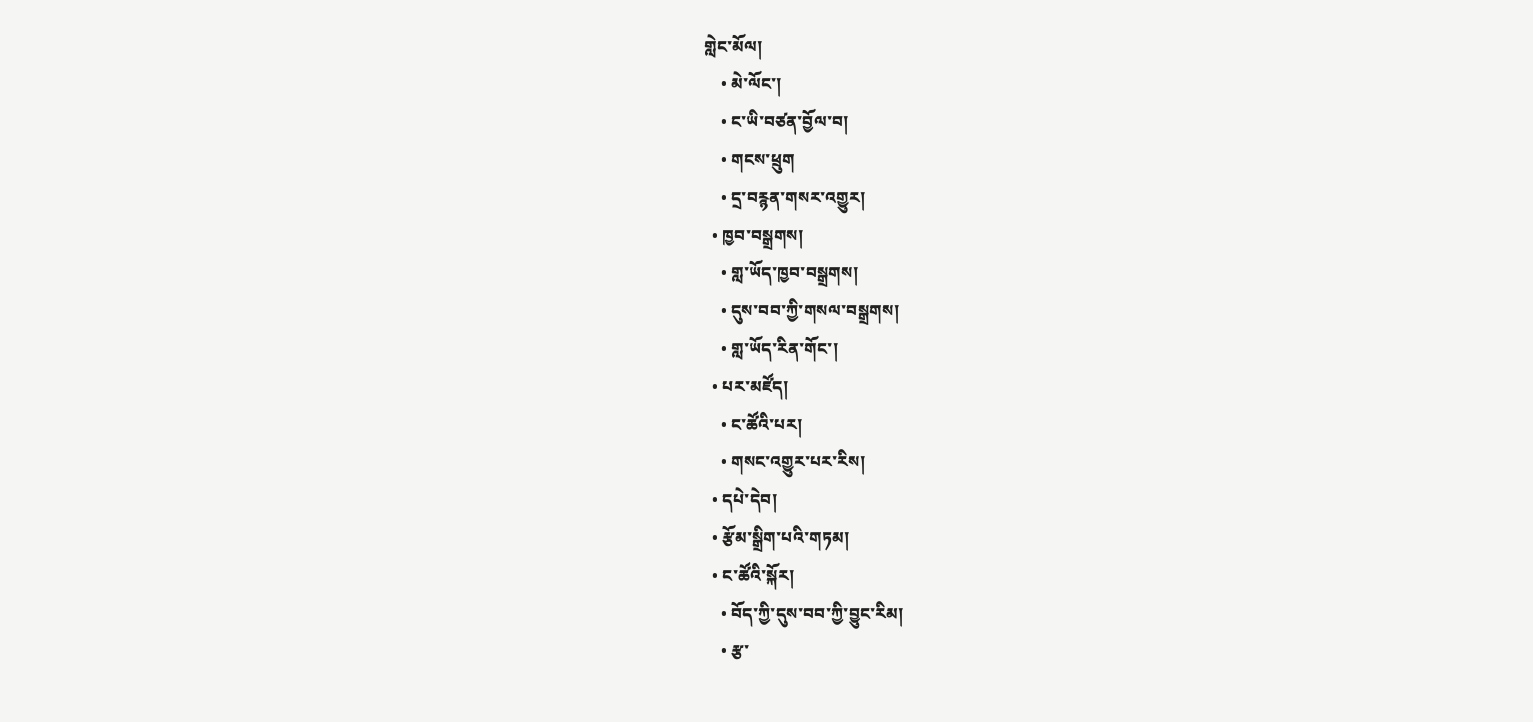གླེང་མོལ།
    • མེ་ལོང་།
    • ང་ཡི་བཙན་བྱོལ་བ།
    • གངས་ཕྲུག
    • དྲ་བརྙན་གསར་འགྱུར།
  • ཁྱབ་བསྒྲགས།
    • གླ་ཡོད་ཁྱབ་བསྒྲགས།
    • དུས་བབ་ཀྱི་གསལ་བསྒྲགས།
    • གླ་ཡོད་རིན་གོང་།
  • པར་མཛོད།
    • ང་ཚོའི་པར།
    • གསང་འགྱུར་པར་རིས།
  • དཔེ་དེབ།
  • རྩོམ་སྒྲིག་པའི་གཏམ།
  • ང་ཚོའི་སྐོར།
    • བོད་ཀྱི་དུས་བབ་ཀྱི་བྱུང་རིམ།
    • རྩ་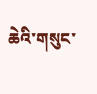ཆེའི་གསུང་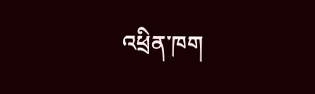འཕྲིན་ཁག